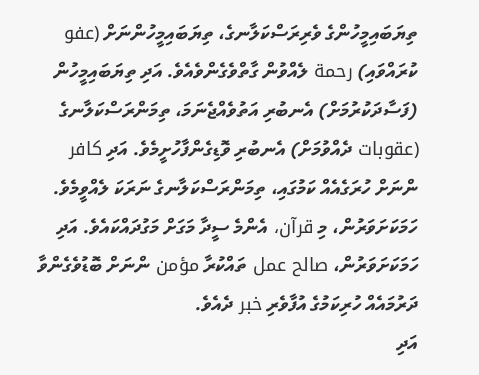ތިޔަބައިމީހުންގެ ވެރިރަސްކަލާނގެ، ތިޔަބައިމީހުންނަށް (عفو ކުރައްވައި) رحمة ލެއްވުން ގާތްވެގެންވެއެވެ. އަދި ތިޔަބައިމީހުން (ފަސާދަކުރުމަށް) އެނބުރި އަތުވެއްޖެނަމަ، ތިމަންރަސްކަލާނގެ (عقوبات ދެއްވުމަށް) އެނބުރި ވޮޑިގެންފާހުށީމެވެ. އަދި كافر ންނަށް ހުރަގެއެއް ކަމުގައި، ތިމަންރަސްކަލާނގެ ނަރަކަ ލެއްވީމެވެ.
ހަމަކަށަވަރުން، މި قرآن، އެންމެ ސީދާ މަގަށް މަގުދައްކައެވެ. އަދި ހަމަކަށަވަރުން، صالح عمل ތައްކުރާ مؤمن ންނަށް ބޮޑުވެގެންވާ ދަރުމައެއް ހުރިކަމުގެ އުފާވެރި خبر ދެއެވެ.
އަދި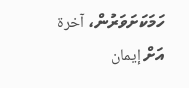ހަމަކަށަވަރުން، آخرة އަށް إيمان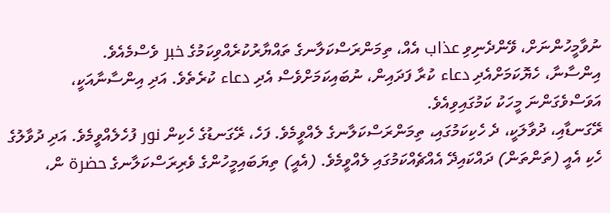ނުވާމީހުންނަށް، ވޭންދެނިވި عذاب އެއް، ތިމަންރަސްކަލާނގެ ތައްޔާރުކުރެއްވިކަމުގެ خبر ވެސްމެއެވެ.
އިންސާނާ، ހެޔޮކަމަށްއެދި دعاء ކުރާ ފަދައިން، ނުބައިކަމަށްވެސް އެދި دعاء ކުރެތެވެ. އަދި އިންސާނާއަކީ، އަވަސްވެގަންނަ މީހަކު ކަމުގައިވިއެވެ.
ރޭގަނޑާއި، ދުވާލަކީ، ދެ ހެކިކަމުގައި، ތިމަންރަސްކަލާނގެ ލެއްވީމެވެ. ފަހެ، ރޭގަނޑުގެ ހެކިން نور ފުހެލެއްވީމެވެ. އަދި ދުވާލުގެ ހެކި އެއީ (ތަންތަން) ދައްކައިދޭ އެއްޗެއްކަމުގައި ލެއްވީމެވެ. (އެއީ) ތިޔަބައިމީހުންގެ ވެރިރަސްކަލާނގެ حضرة ން،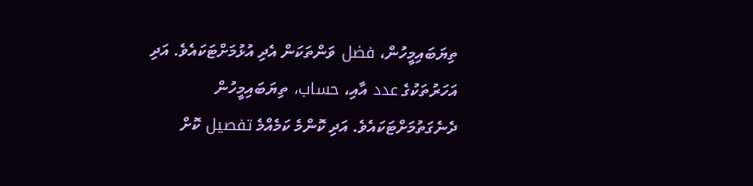ތިޔަބައިމީހުން، فضل ވަންތަކަން އެދި އުޅުމަށްޓަކައެވެ. އަދި އަހަރުތަކުގެ عدد އާއި، حساب، ތިޔަބައިމީހުން ދެނެގަތުމަށްޓަކައެވެ. އަދި ކޮންމެ ކަމެއްމެ تفصيل ކޮށް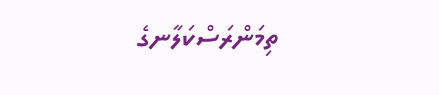ތިމަންރަސްކަލާނގެ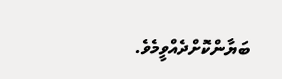ބަޔާންކޮށްދެއްވީމެވެ.